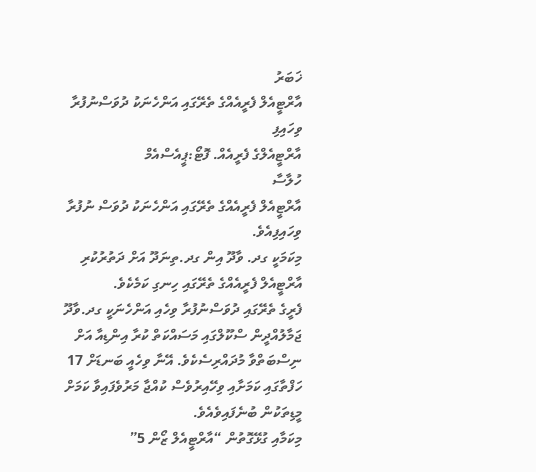ޚަބަރު
އާރްޓީއެލް ފެރީއެއްގެ ތެރޭގައި އަންހެނަކު ދުވަސްނުފުރާ ވިހައިފި
އާރްޓީއެލްގެ ފެރީއެއް. ފޮޓޯ:ޕީއެސްއެމް
ހުލާސާ
އާރްޓީއެލް ފެރީއެއްގެ ތެރޭގައި އަންހެނަކު ދުވަސް ނުފުރާ ވިހައިފިއެވެ.
މިކަމަކީ ގދ. ވާދޫ އިން ގދ.ތިނަދޫ އަށް ދަތުރުކުރި އާރްޓީއެލް ފެރީއެއްގެ ތެރޭގައި ހިނގި ކަމެކެވެ.
ފެރީގެ ތެރޭގައި ދުވަސްނުފުރާ ވިހެއި އަންހެނަކީ ގދ.ވާދޫ ޖަމާލުއްދީން ސްކޫލްގައި މަސައްކަތް ކުރާ އިންޑިއާ އަށް ނިސްބަތްވާ މުދައްރިސެކެވެ. އޭނާ ވިހެއީ ބަނޑަށް 17 ހަފްތާގައި ކަމަށާއި ވިހޭއިރުވެސް ކުއްޖާ މަރުވެފައިވާ ކަމަށް މީޑިތަކުން ބުނެފައިވެއެވެ.
މިކަމާއި ގުޅޭގޮތުން “އާރްޓީއެލް ޒޯން 5”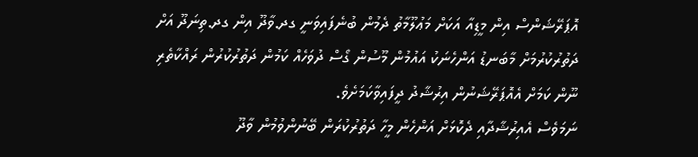އޮޕަރޭޝަންސް އިން މީޑިއާ އަކަށް މަޢުލޫމާތު ދެމުން ބުނެފައިވަނީ ގދ.ވާދޫ އިން ގދ.ތިނަދޫ އަށް ދަތުރުކުރުމަށް މާބަނޑު އަންހެނަކު އައުމުން މޫސުން ގޯސް ދުވަހެއް ކަމުން ދަތުރުކުރުން ރައްކާތެރި ނޫން ކަމަށް އެއޮޕަރޭޝަނުން އިރުޝާދު ދީފައިވާކަމަށެވެ.
ނަމަވެސް އެއިރުޝާދާއި ދެކޮޅަށް އަންހެން މީހާ ދަތުރުކުރަން ބޭނުންވުމުން ވާދޫ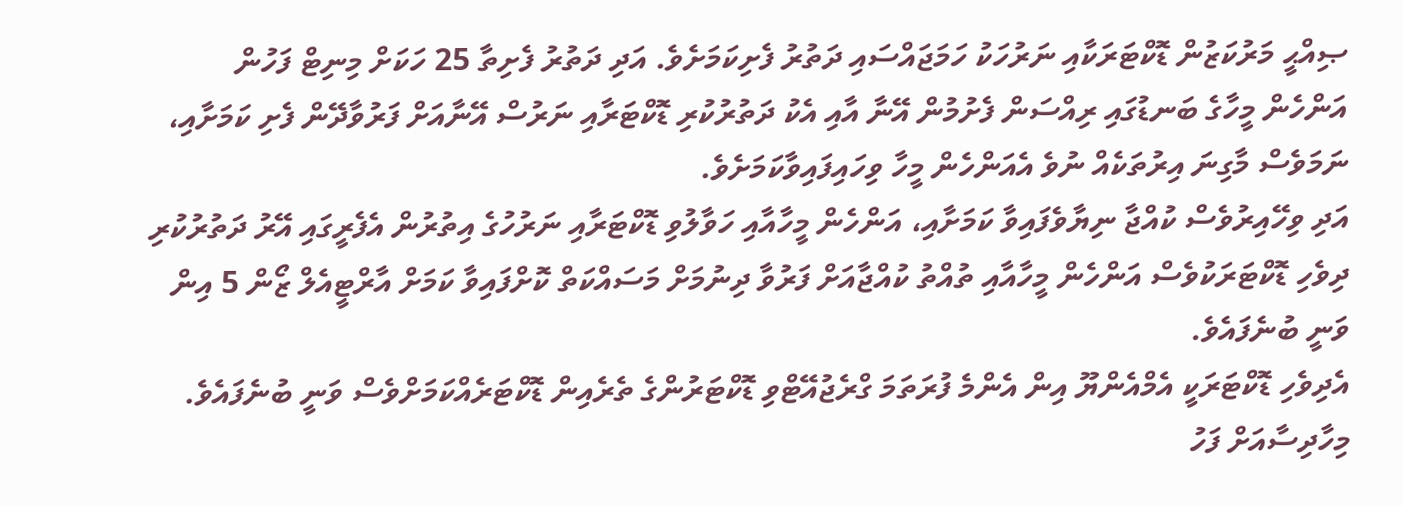ޞިއްޙީ މަރުކަޒުން ޑޮކްޓަރަކާއި ނަރުހަކު ހަމަޖައްސައި ދަތުރު ފެށިކަމަށެވެ. އަދި ދަތުރު ފެށިތާ 25 ހަކަށް މިނިޓް ފަހުން އަންހެން މީހާގެ ބަނޑުގައި ރިއްސަން ފެށުމުން އޭނާ އާއި އެކު ދަތުރުކުރި ޑޮކްޓަރާއި ނަރުސް އޭނާއަށް ފަރުވާދޭން ފެށި ކަމަށާއި، ނަމަވެސް މާގިނަ އިރުތަކެއް ނުވެ އެއަންހެން މީހާ ވިހައިފައިވާކަމަށެވެ.
އަދި ވިހޭއިރުވެސް ކުއްޖާ ނިޔާވެފައިވާ ކަމަށާއި، އަންހެން މީހާއާއި ހަވާލުވި ޑޮކްޓަރާއި ނަރުހުގެ އިތުރުން އެފެރީގައި އޭރު ދަތުރުކުރި ދިވެހި ޑޮކްޓަރަކުވެސް އަންހެން މީހާއާއި ތުއްތު ކުއްޖާއަށް ފަރުވާ ދިނުމަށް މަސައްކަތް ކޮށްފައިވާ ކަމަށް އާރްޓީއެލް ޒޯން 5 އިން ވަނީ ބުނެފައެވެ.
އެދިވެހި ޑޮކްޓަރަކީ އެމްއެންޔޫ އިން އެންމެ ފުރަތަމަ ގްރެޖުއޭޓްވި ޑޮކްޓަރުންގެ ތެރެއިން ޑޮކްޓަރެއްކަމަށްވެސް ވަނީ ބުނެފައެވެ.
މިހާދިސާއަށް ފަހު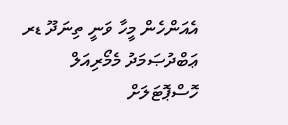އެއަންހެން މީހާ ވަނީ ތިނަދޫ ޑރ ޢަބްދުޞަމަދު މެމޯރިއަލް ހޮސްޕޮޓަލަށް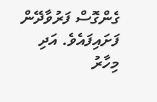ގެންގޮސް ފަރުވާދޭން ފަށައިފައެވެ. އަދި މިހާރު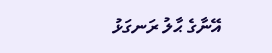އޭނާގެ ޙާލު ރަނގަޅު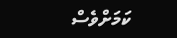ކަމަށްވެސް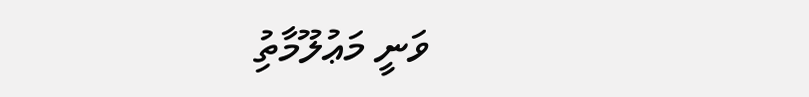ވަނީ މަޢުލޫމާތުި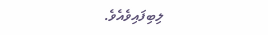ލިބިފައިވެއެވެ.